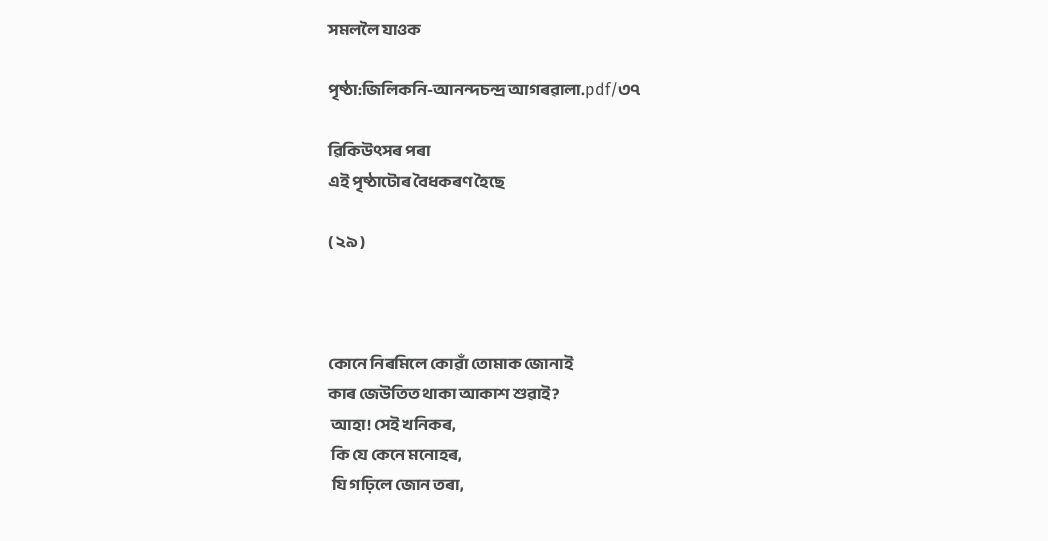সমললৈ যাওক

পৃষ্ঠা:জিলিকনি-আনন্দচন্দ্ৰ আগৰৱালা.pdf/৩৭

ৱিকিউৎসৰ পৰা
এই পৃষ্ঠাটোৰ বৈধকৰণ হৈছে

( ২৯ )



কোনে নিৰমিলে কোৱাঁ তোমাক জোনাই
কাৰ জেউতিত থাকা আকাশ শুৱাই?
 আহা! সেই খনিকৰ,
 কি যে কেনে মনোহৰ,
 যি গঢ়িলে জোন তৰা,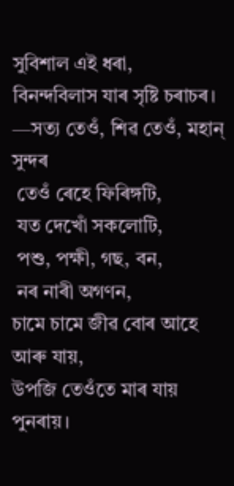সুবিশাল এই ধৰা,
বিনন্দবিলাস যাৰ সৃষ্টি চৰাচৰ।
—সত্য তেওঁ, শিৱ তেওঁ, মহান্ সুন্দৰ
 তেওঁ ৰেহে ফিৰিঙ্গটি,
 যত দেখোঁ সকলোটি,
 পশু, পক্ষী, গছ, বন,
 নৰ নাৰী অগণন,
চামে চামে জীৱ বোৰ আহে আৰু যায়,
উপজি তেওঁতে মাৰ যায় পুনৰায়।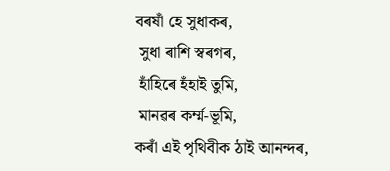বৰষাঁ হে সুধাকৰ,
 সুধা ৰাশি স্বৰগৰ,
 হাঁহিৰে হঁহাই তুমি,
 মানৱৰ কৰ্ম্ম-ভূমি,
কৰাঁ এই পৃথিবীক ঠাই আনন্দৰ,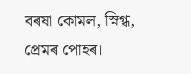বৰষা কোমল, স্নিগ্ধ, প্ৰেমৰ পোহৰ।